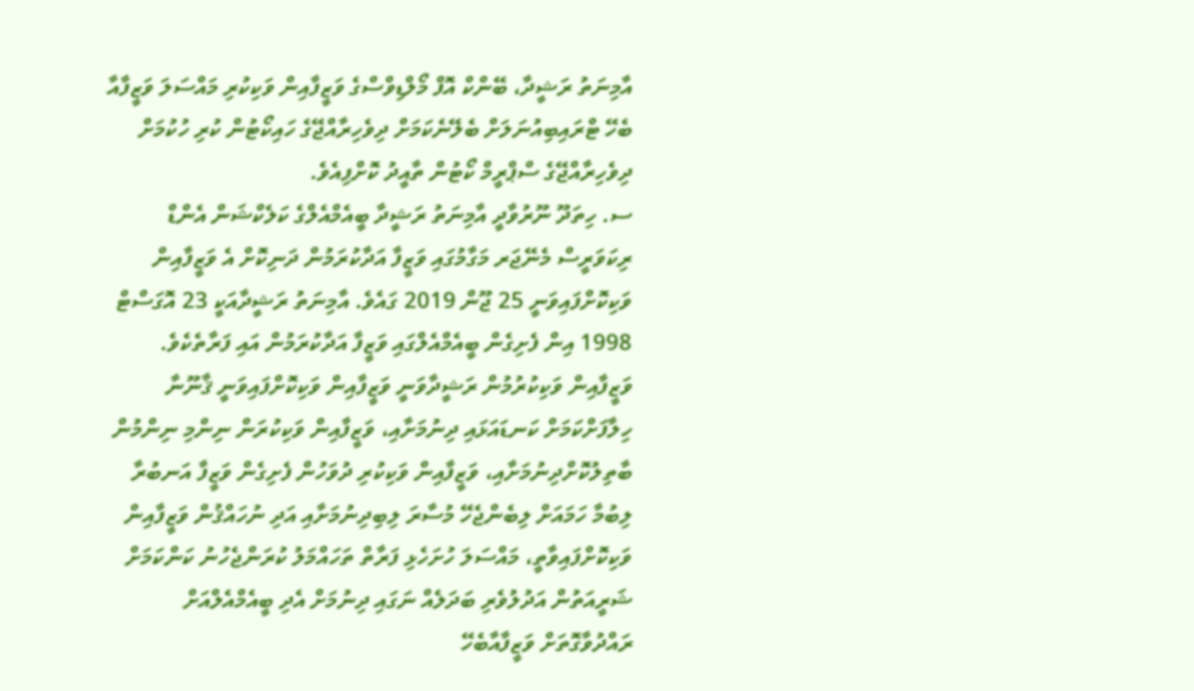އާމިނަތު ރަޝީދާ، ބޭންކް އޮފް މޯލްޑިވްސްގެ ވަޒީފާއިން ވަކިކުރި މައްސަލަ ވަޒީފާއާ ބެހޭ ޓްރައިބިއުނަލަށް ބެލޭނެކަމަށް ދިވެހިރާއްޖޭގެ ހައިކޯޓުން ކުރި ހުކުމަށް ދިވެހިރާއްޖޭގެ ސްޕްރީމް ކޯޓުން ތާއީދު ކޮށްފިއެވެ.
ސ. ހިތަދޫ ނޫރުވާދީ އާމިނަތު ރަޝީދާ ބީއެމްއެލްގެ ކަލެކްޝަން އެންޑް ރިކަވަރީސް މެނޭޖަރ މަގާމުގައި ވަޒީފާ އަދާކުރަމުން ދަނިކޮށް އެ ވަޒީފާއިން ވަކިކޮށްފައިވަނީ 25 ޖޫން 2019 ގައެވެ. އާމިނަތު ރަޝީދާއަކީ 23 އޮގަސްޓް 1998 އިން ފެށިގެން ބީއެމްއެލްގައި ވަޒީފާ އަދާކުރަމުން އައި ފަރާތެކެވެ.
ވަޒީފާއިން ވަކިކުރުމުން ރަޝީދާވަނީ ވަޒީފާއިން ވަކިކޮށްފައިވަނީ ޤާނޫނާ ހިލާފަށްކަމަށް ކަނޑައަޅައި ދިނުމަށާއި، ވަޒީފާއިން ވަކިކުރަން ނިންމި ނިންމުން ބާތިލުކޮށްދިނުމަށާއި، ވަޒީފާއިން ވަކިކުރި ދުވަހުން ފެށިގެން ވަޒީފާ އަނބުރާ ލިބުމާ ހަމައަށް ލިބެންޖެހޭ މުސާރަ ލިބިދިނުމަށާއި އަދި ނުހައްޤުން ވަޒީފާއިން ވަކިކޮށްފައިވާތީ، މައްސަލަ ހުށަހެޅި ފަރާތް ތަހައްމަލު ކުރަންޖެހުނު ކަންކަމަށް ޝަރީއަތުން އަދުލުވެރި ބަދަލެއް ނަގައި ދިނުމަށް އެދި ބީއެމްއެލްއަށް ރައްދުވާގޮތަށް ވަޒީފާއާބެހޭ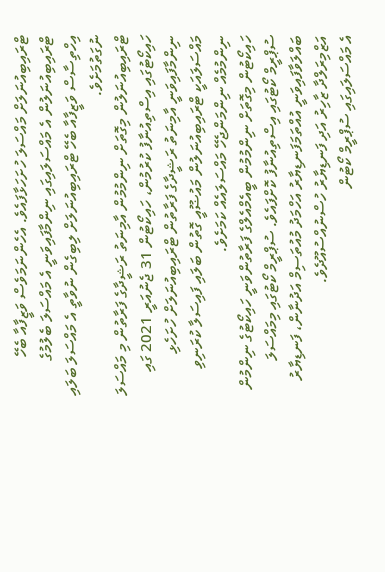ޓްރައިބިއުނަލަށް މައްސަލަ ހުށަހަޅާފައެވެ. އެހެންނަމަވެސް ވަޒީފާއާ ބެހޭ ޓްރައިބިއުނަލުން އެ މައްސަލައިގައި ނިންމާފައިވަނީ އެ މައްސަލަ ބެލުމުގެ އިހްތިސާސް ވަޒީފާއާ ބެހޭ ޓްރައިބިއުނަލަށް ލިބިގެން ނުވާތީ އެ މައްސަލަ ބަލައި ނުގަތުމަށެވެ.
ޓްރައިބިއުނަލުން މިގޮތަށް ނިންމުމުން އާމިނަތު ރަޝީދާގެ ފަރާތުން މި މައްސަލަ ހައިކޯޓުގައި އިސްތިއުނާފު ކުރުމުން، ހައިކޯޓުން 31 ޖެނުއަރީ 2021 ގައި ނިންމާފައިވަނީ އާމިނަތު ރަޝީދާގެ ފަރާތުން ޓްރައިބިއުނަލަށް ހުށަހެޅި މައްސަލައަކީ ޓްރައިބިއުނަލުން މައުޟޫއީ ގޮތުން ބަލައި ފައިސަލާ ކުރަނިވި ނިންމުމެއް ނިންމަންޖެހޭ މައްސަލައެއް ކަމަށެވެ.
ހައިކޯޓުން މިގޮތަށް ނިންމުމުން ބީއެމްއެލްގެ ފަރާތުންވަނީ ހައިކޯޓުގެ ނިންމުން ސުޕްރީމް ކޯޓުގައި އިސްތިއުނާފު ކޮށްފައެވެ. ސުޕްރީމް ކޯޓުގައި މިމައްސަލަ ބައްލަވާފައިވަނީ އުއްތަމަފަނޑިޔާރު އަހްމަދު މުއުތަސިމް އަދުނާން، ފަނޑިޔާރު އަޒްމިރަލްދާ ޒާހިރު އަދި ފަނޑިޔާރު ހުސްނުއްސުއޫދެވެ.
އެ މައްސަލައިގައި ސުޕްރީމް ކޯޓުން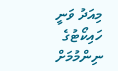މިއަދު ވަނީ ހައިކޯޓުގެ ނިންމުމަށް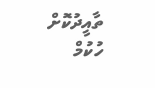ތާއީދުކޮށް ހުކުމް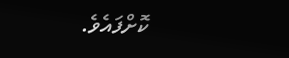ކޮށްފައެވެ.